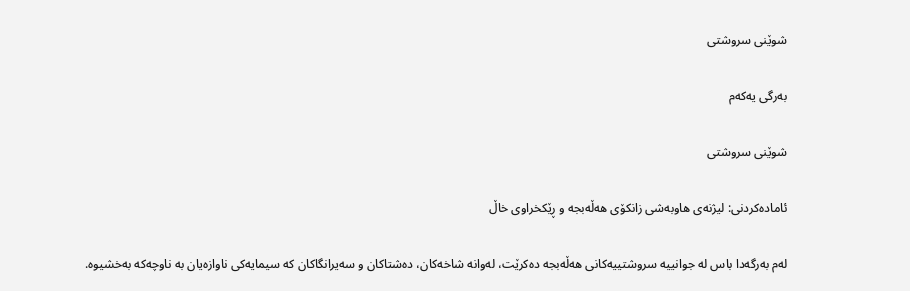شوێنی سروشتی

بەرگی یەکەم

شوێنی سروشتی

ئامادەکردنی: لیژنه‌ی هاوبه‌شی زانكۆی هه‌ڵه‌بجه‌ و ڕێكخراوی خاڵ

لەم بەرگەدا باس لە جوانییە سروشتییەکانی هەڵەبجە دەکرێت، لەوانە شاخەکان، دەشتاکان و سەیرانگاکان کە سیمایەکی ناوازەیان بە ناوچەکە بەخشیوە.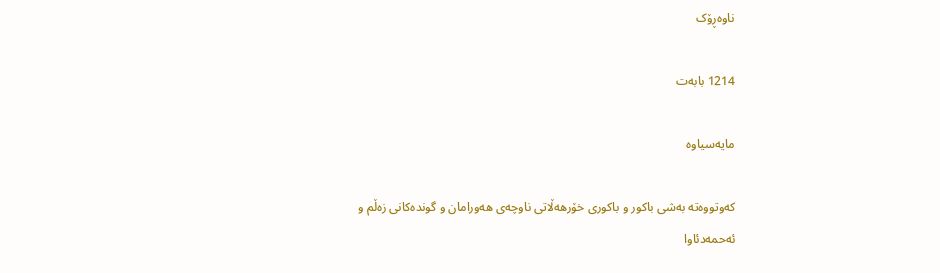ناوەڕۆک

1214 بابەت

مایەسیاوە

کەوتووەتە بەشی باکور و باکوری خۆرهەڵاتی ناوچەی هەورامان و گوندەکانی زەڵم و ئەحمەدئاوا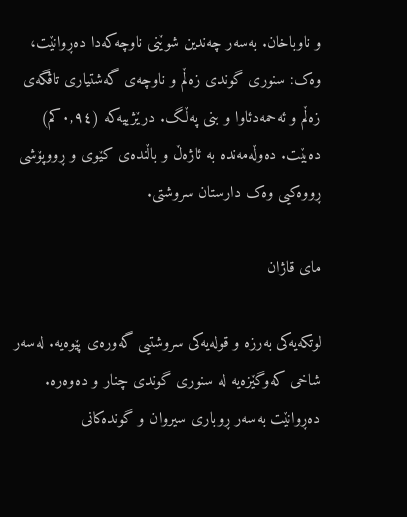و ناوباخان. بەسەر چەندین شوێنی ناوچەکەدا دەڕوانێت، وەک: سنوری گوندی زەڵم و ناوچەی گەشتیاری تاڤگەی زەڵم و ئەحمەدئاوا و بنی پەڵگ. درێژییەکە (٠,٩٤کم) دەبێت. دەوڵەمەندە بە ئاژەڵ و باڵندەی کێوی و ڕووپۆشی ڕووەکیی وەک دارستان سروشتی.

مای قاژان

لوتکەیەکی بەرزە و قولەیەکی سروشتیی گەورەی پێوەیە. لەسەر شاخی کەوگێزەیە لە سنوری گوندی چنار و دەوەرە. دەڕوانێت بەسەر ڕوباری سیروان و گوندەکانی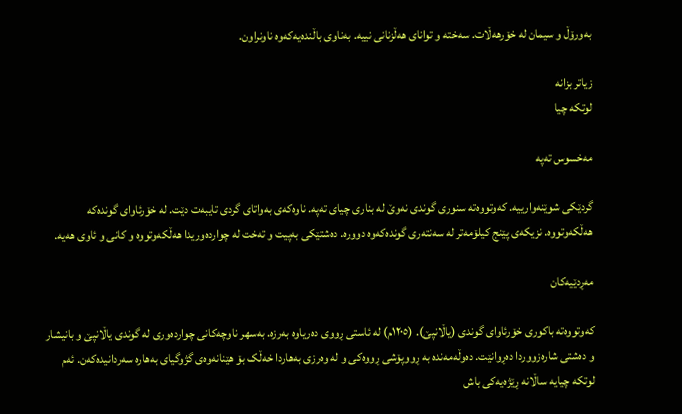بەورۆڵ و سیمان لە خۆرهەڵات. سەختە و توانای هەڵزنانی نیيە. بەناوی باڵندەیەکەوە ناونراون.

زیاتر بزانە
لوتکە چیا

مەخسوس تەپە

گردێکی شوێنەوارییە. کەوتووەتە سنوری گوندی نەوێ لە بناری چیای تەپە. ناوەکەی بەواتای گردی تایبەت دێت. لە خۆرئاوای گوندەکە هەڵکەوتووە. نزیکەی پێنج کیلۆمەتر لە سەنتەری گوندەکەوە دوورە. دەشتێکی بەپیت و تەخت لە چواردەوریدا هەڵکەوتووە و کانی و ئاوی هەیە.

مەڕدێیەکان

کەوتووەتە باکوری خۆرئاوای گوندی (یاڵانپێ). (١٢٠٥م) لە ئاستی ڕووی دەریاوە بەرزە. بەسهر‌ ناوچەکانی چواردەوری لە گوندی یاڵانپێ و بانیشار و دەشتی شارەزووردا دەڕوانێت. دەوڵەمەندە بە ڕووپۆشی ڕووەکی و لە وەرزی بەهاردا خەڵک بۆ هێنانەوەی گژوگیای بەهارە سەردانیدەکەن. ئەم لوتکە چیایە ساڵانە ڕێژەیەکی باش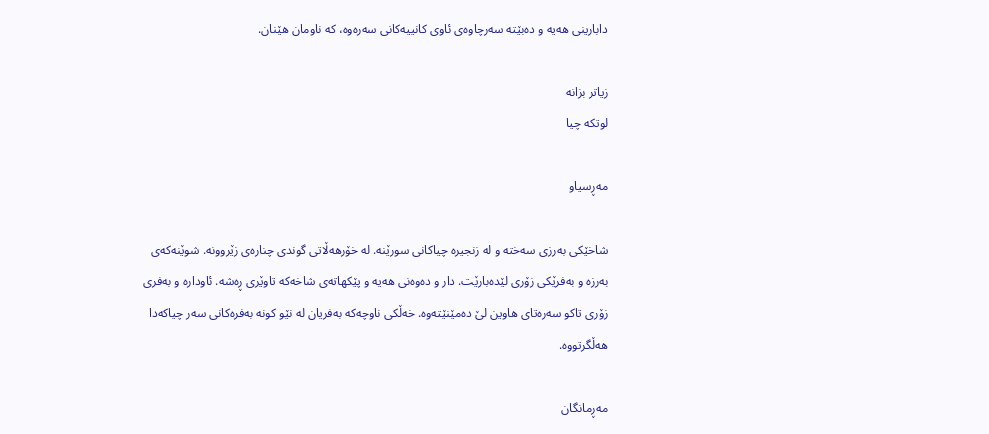دابارینی هەیە و دەبێتە سەرچاوەی ئاوی کانییەکانی سەرەوە، کە ناومان هێنان.

زیاتر بزانە
لوتکە چیا

مەڕسیاو

شاخێکی بەرزی سەختە و لە زنجیرە چیاکانی سورێنە. لە خۆرهەڵاتی گوندی چنارەی زێروونە. شوێنەکەی بەرزە و بەفرێکی زۆری لێدەبارێت. دار و دەوەنی هەیە و پێکهاتەی شاخەکە تاوێری ڕەشە. ئاودارە و بەفری زۆری تاکو سەرەتای هاوین لێ دەمێنێتەوە. خەڵکی ناوچەکە بەفریان لە نێو کونە بەفرەکانی سەر چیاکەدا هەڵگرتووە.

مەڕمانگان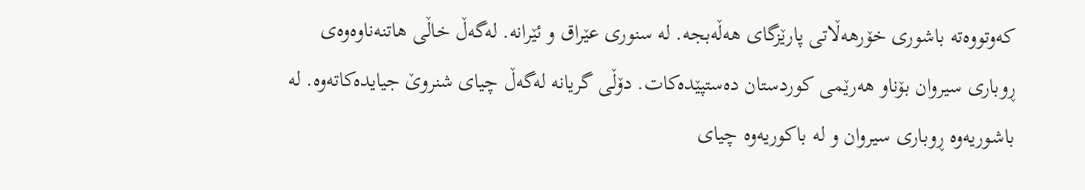کەوتووەتە باشوری خۆرهەڵاتی پارێزگای هەڵەبجە. لە سنوری عێراق و ئێرانە. لەگەڵ خاڵی هاتنەناوەوەی ڕوباری سیروان بۆناو هەرێمی کوردستان دەستپێدەکات. دۆڵی گریانە لەگەڵ چیای شنروێ جیایدەکاتەوە. لە باشوریەوە ڕوباری سیروان و لە باکوریەوە چیای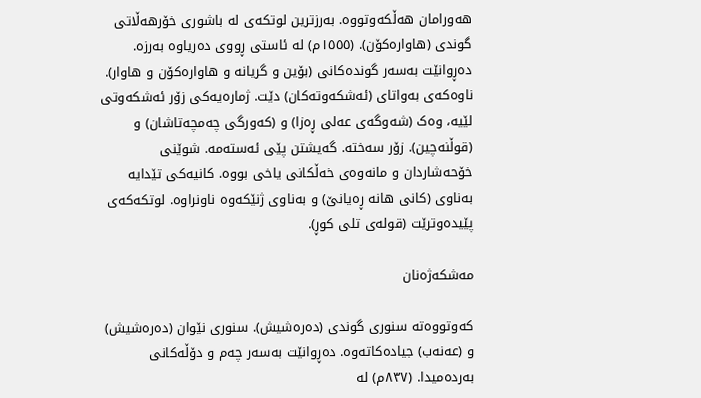هەورامان هەڵکەوتووە. بەرزترین لوتکەی لە باشوری خۆرهەڵاتی گوندی (هاوارەکۆن). (١٥٥٥م) لە ئاستی ڕووی دەریاوە بەرزە. دەڕوانێت بەسەر گوندەکانی (بۆین و گریانە و هاوارەکۆن و هاوار). ناوەکەی بەواتای (ئەشکەوتەکان) دێت. ژمارەیەکی زۆر ئەشکەوتی لێیە، وەک (شەوگەی عەلی ڕەزا) و (کەورگی چەمچەتاشان) و (قوڵنەچین). زۆر سەختە. گەیشتن پێی ئەستەمە. شوێنی خۆحەشاردان و مانەوەی خەڵکانی یاخی بووە. کانیەکی تێدایە بەناوی (کانی هانە ڕەیانێ) و بەناوی ژنێکەوە ناونراوە. لوتکەکەی پێیدەوترێت (قولەی تلی کوڕ).

مەشکەژەنان

کەوتووەتە سنوری گوندی (دەرەشیش). سنوری نێوان (دەرەشیش) و (عەنەب) جیادەکاتەوە. دەڕوانێت بەسەر چەم و دۆڵەکانی بەردەمیدا. (٨٣٧م) لە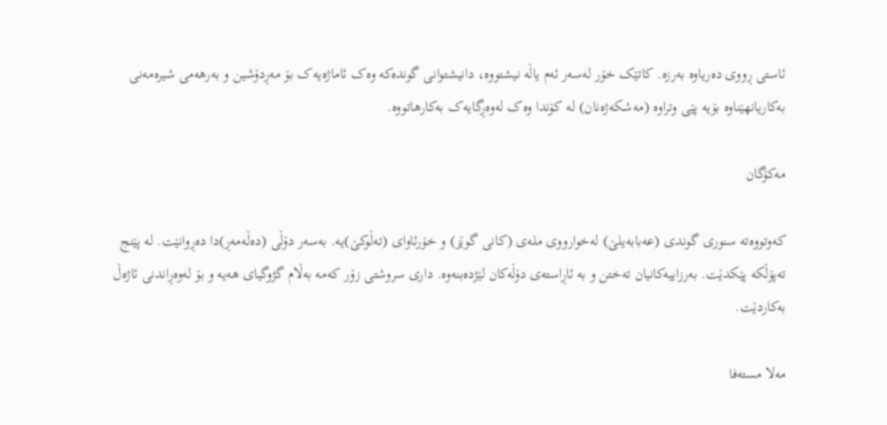ئاستی ڕووی دەریاوە بەرزە. کاتێک خۆر لەسەر ئەم یاڵە نیشتووە، دانیشتوانی گوندەکە وەک ئاماژەیەک بۆ مەڕدۆشین و بەرهەمی شیرەمەنی بەکاریانهێناوە بۆیە پێی وتراوە (مەشکەژەنان) لە کۆندا وەک لەوەڕگایەک بەکارهاتووە.

مەکۆگان

کەوتووەتە سنوری گوندی (عەبابەیلێ) لەخوارووی ملەی (کانی گوێز) و خۆرئاوای (تەڵوکێ)یە. بەسەر دۆڵی (دەڵەمەڕ)دا دەڕوانێت. لە پێنج تەپۆڵکە پێکدێت. بەرزاییەکانیان تەختن و بە ئاڕاستەی دۆڵەکان لێژدەبنەوە. داری سروشتی زۆر کەمە بەڵام گژوگیای هەیە و بۆ لەوەڕاندنی ئاژەڵ بەکاردێت.

مەلا مستەفا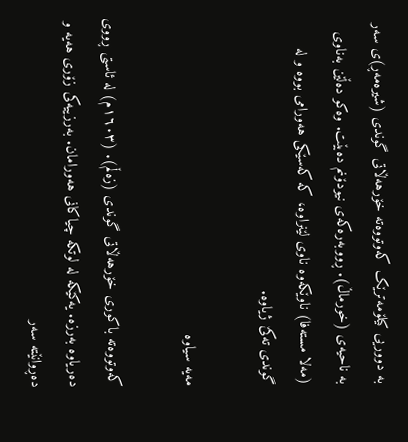به ‌دووریی کیلۆمەترێک کەوتووەتە خۆرهەڵاتی گوندی (شیرەمەڕ)ی سەر به ‌ناحیەی (خورماڵ). ڕووبەرەکەی نیودۆنم دەبێت. وەکو دەڵێن بەناوی (مەلا مستەفا) ناوێکەوە ناوی لێنراوه،‌ کە کەسێکی هەورامی بووە و لە گوندی تەکێ ژیاوه.

مەیە سیاوە

کەوتووەتە باکوری خۆرهەڵاتی گوندی (زەڵم). (١٦٠٣م) لە ئاستی ڕووی دەریاوە بەرزە‌. یەکێکە لە لوتکە چیاکانی هەورامان. بەرزییەکی زۆری هەیە و دەڕوانێتە سەر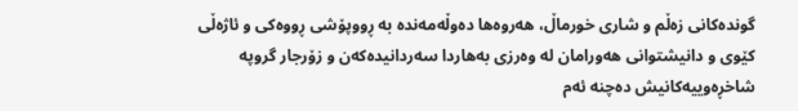گوندەکانی زەڵم و شاری خورماڵ، هەروەها دەوڵەمەندە بە ڕووپۆشی ڕووەکی و ئاژەڵی کێوی و دانیشتوانی هەورامان لە وەرزی بەهاردا سەردانیدەکەن و زۆرجار گروپە شاخڕەوییەکانیش دەچنە ئەم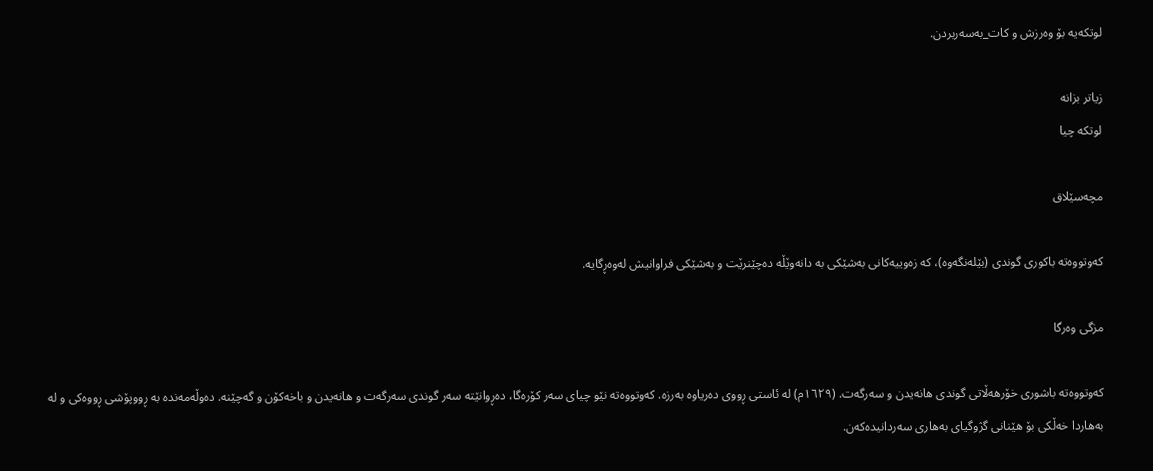لوتکەیە بۆ وەرزش و کات_بەسەربردن.

زیاتر بزانە
لوتکە چیا

مچەسێلاق

کەوتووەتە باکوری گوندی (بێلەنگەوە)، کە زەوییەکانی بەشێکی بە دانەوێڵە دەچێنرێت و بەشێکی فراوانیش لەوەڕگایە.

مزگی وەرگا

کەوتووەتە باشوری خۆرهەڵاتی گوندی هانەیدن و سەرگەت. (١٦٢٩م) لە ئاستی ڕووی دەریاوە بەرزە. کەوتووەتە نێو چیای سەر کۆرەگا، دەڕوانێتە سەر گوندی سەرگەت و هانەیدن و باخەکۆن و گەچێنە. دەوڵەمەندە بە ڕووپۆشی ڕووەکی و لە بەهاردا خەڵکی بۆ هێنانی گژوگیای بەهاری سەردانیدەکەن.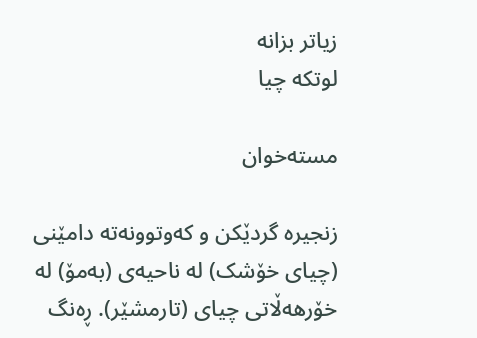زیاتر بزانە
لوتکە چیا

مستەخوان

زنجيرە گردێکن و کەوتوونەتە ‌دامێنى (چياى خۆشک) لە ناحیەی (بەمۆ) لە خۆرهەڵاتى چياى (تارمشێر). ڕەنگ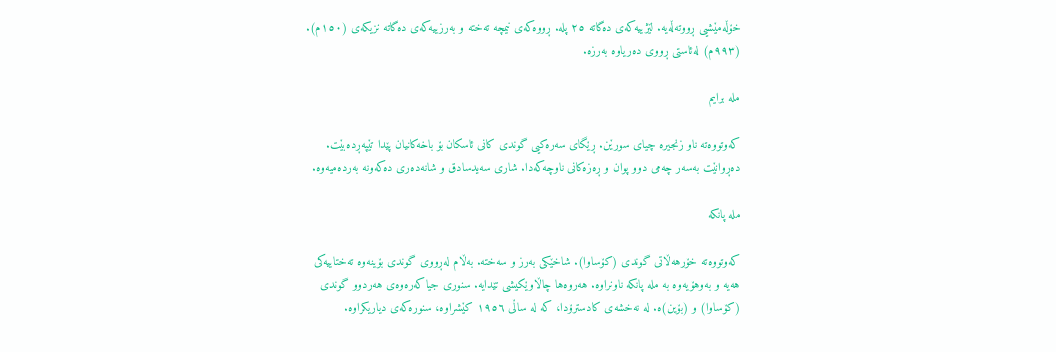خۆڵەمێشیى ڕووتەڵەیە. لێژييەکەى دەگاتە ٢٥ پله. ڕووەکەى نيمچە تەختە و بەرزييەکەى دەگاتە نزيکەى (١٥٠م). (٩٩٣م) لەئاستى ڕووى دەرياوە بەرزە.

ملە برایم

کەوتووەتە ناو زنجیرە چیای سورێن‌. ڕێگای سەرەکیی گوندی کانی ئاسکان بۆ باخەکانیان پێدا تێپەڕدەبێت. دەڕوانێت بەسەر چەمی دوو پوان و ڕەزەکانی ناوچەکەدا. شاری سەیدسادق و شانەدەری دەکەونە بەردەمیەوە.

ملە پانکە

کەوتووەتە خۆرهەڵاتی گوندی (کۆساوا). شاخێکی بەرز و سەختە. بەڵام لەڕووی گوندی بۆینەوە تەختاییەکی هەیە و بەوهۆیەوە بە ملە پانکە ناونراوە. هەروەها چاڵاوێکیشی تێدایە. سنوری جیاکەرەوەی هەردوو گوندی (کۆساوا) و (بۆین)ە. لە نەخشەی کادسترۆدا، کە لە ساڵی ١٩٥٦ کێشراوە، سنورەکەی دیاریکراوە.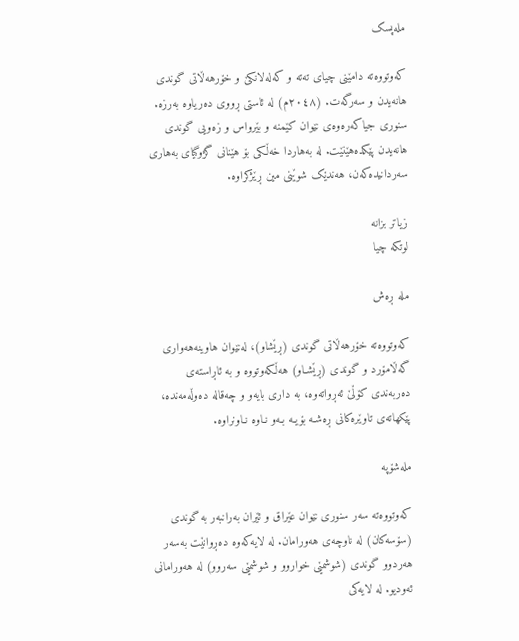ملەپسک

کەوتووەتە دامێنی چیای تەتە و کەلەلانکێ و خۆرهەڵاتی گوندی هانەیدن و سەرگەت. (٢٠٤٨م) لە ئاستی ڕووی دەریاوە بەرزە. سنوری جیاکەرەوەی نێوان کێمنە و بێرواس و زەویی گوندی هانەیدن پێکدەهێنێت. لە بەهاردا خەڵکی بۆ هێنانی گژوگیای بەهاری سەردانیدەکەن، هەندێک شوێنی مین ڕێژکراوە.

زیاتر بزانە
لوتکە چیا

ملە ڕەش

کەوتووەتە خۆرهەڵاتی گوندی (ڕێشاو)، لەنێوان هاوینەهەواری گەڵامۆرد و گوندی (ڕێشـاو) هەڵکەوتووە و بە ئاڕاستەی دەربەندی کۆڵێ ئەڕواتەوە، بە داری بایەو و چەقالە دەوڵەمەندە، پێکهاتەی تاوێرەکانی ڕەشـە بۆیـە بـەو نـاوە نـاونراوە.

ملەشۆپە

کەوتووەتە سەر سنوری نێوان عێراق و ئێران بەرانبەر بە گوندی (سۆسەکان) لە ناوچەی هەورامان. لە لایەکەوە دەڕوانێت بەسەر هەردوو گوندی (شوشمێی خواروو و شوشمێی سەروو) لە هەورامانی ئەودیو. لە لایەکی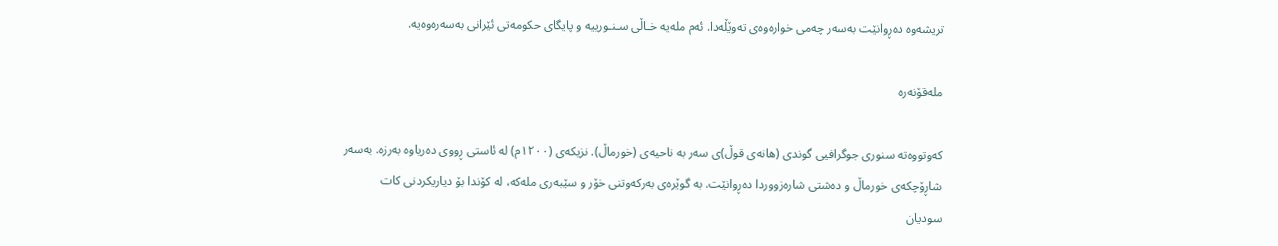تریشەوە دەڕوانێت بەسەر چەمی خوارەوەی تەوێڵەدا. ئەم ملەیە خـاڵی سـنـوریيە و پایگای حکومەتی ئێرانی بەسەرەوەیە.

ملەقۆنەرە

کەوتووەتە سنوری جوگرافیی گوندی (هانەی قوڵ)ی سەر بە ناحیەی (خورماڵ). نزیکەی (١٢٠٠م) لە ئاستی ڕووی دەریاوە بەرزە. بەسەر شاڕۆچکەی خورماڵ و دەشتی شارەزووردا دەڕوانێت. بە گوێرەی بەرکەوتنی خۆر و سێبەری ملەکە، لە کۆندا بۆ دیاریکردنی کات سودیان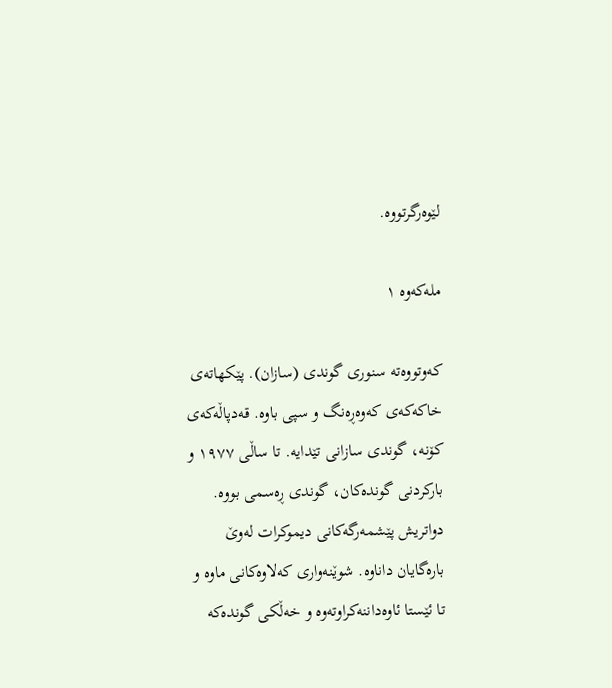لێوەرگرتووە.

ملەکەوە ١

کەوتووەتە سنوری گوندی (سازان). پێکهاتەی خاکەکەی کەوەڕەنگ و سپی باوە. قەدپاڵەکەی کۆنە، گوندی سازانی تێدایە. تا ساڵی ١٩٧٧ و بارکردنی گوندەکان، گوندی ڕەسمی بووە. دواتریش پێشمەرگەکانی دیموکرات لەوێ بارەگایان داناوە. شوێنەواری کەلاوەکانی ماوە و تا ئێستا ئاوەداننەکراوتەوە و خەڵکی گوندەکە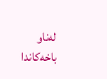لەناو باخەکاندا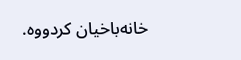خانەباخیان کردووە.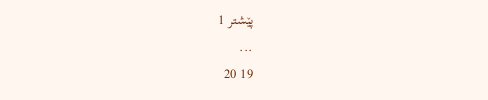پێشتر 1
...
19 20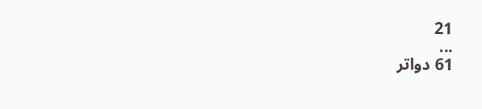21
...
61 دواتر